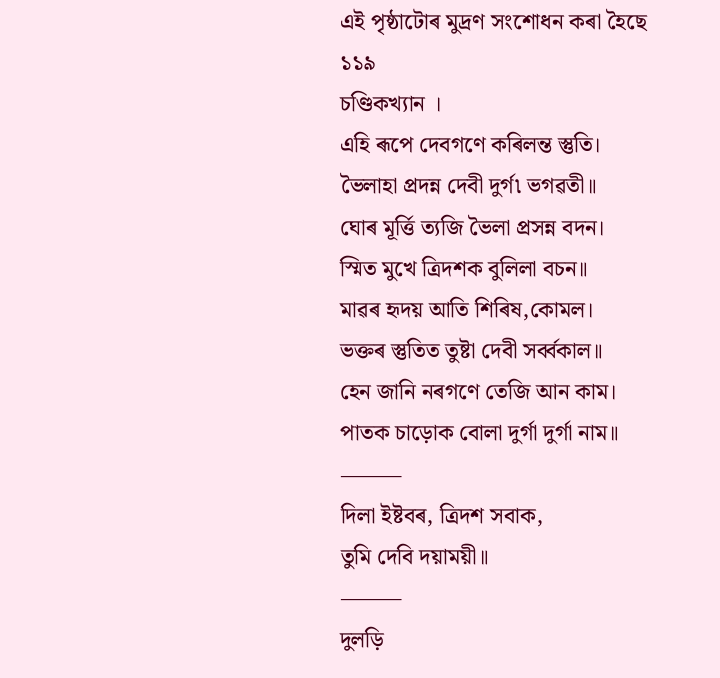এই পৃষ্ঠাটোৰ মুদ্ৰণ সংশোধন কৰা হৈছে
১১৯
চণ্ডিকখ্যান ।
এহি ৰূপে দেবগণে কৰিলন্ত স্তুতি।
ভৈলাহা প্ৰদন্ন দেবী দুৰ্গ৷ ভগৱতী॥
ঘোৰ মূৰ্ত্তি ত্যজি ভৈলা প্ৰসন্ন বদন।
স্মিত মুখে ত্ৰিদশক বুলিলা বচন॥
মাৱৰ হৃদয় আতি শিৰিষ,কোমল।
ভক্তৰ স্তুতিত তুষ্টা দেবী সৰ্ব্বকাল॥
হেন জানি নৰগণে তেজি আন কাম।
পাতক চাড়োক বোলা দুৰ্গা দুৰ্গা নাম॥
⸻
দিলা ইষ্টবৰ, ত্ৰিদশ সবাক,
তুমি দেবি দয়াময়ী॥
⸻
দুলড়ি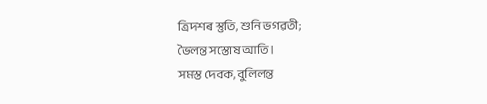ত্ৰিদশৰ স্তুতি, শুনি ভগৱতী;
ভৈলন্ত সস্তোষ আতি।
সমস্ত দেবক, বুলিলন্ত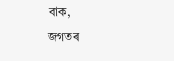বাক,
জগতৰ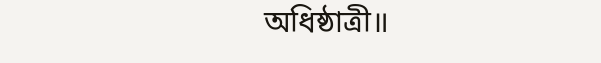অধিষ্ঠাত্ৰী॥